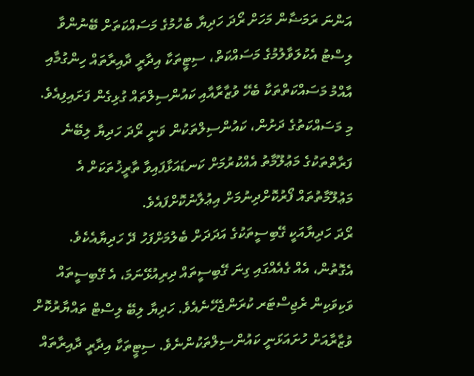އަންނަ ރަމަޟާން މަހަށް ރޯދަ ހަދިޔާ ބެހުމުގެ މަސައްކަތަށް ބޭނުންވާ ލިސްޓު އެކުލަވާލުމުގެ މަސައްކަތް، ސިޓީތަކާ އިދާރީ ދާއިރާތައް ހިންގުމާއި އާއްމު މަސައްކަތްތަކާ ބެހޭ ވުޒާރާއާއި ކައުންސިލްތައް ގުޅިގެން ފަށައިފިއެވެ.
މި މަސައްކަތުގެ ދަށުން، ކައުންސިލްތަކުން ވަނީ ރޯދަ ހަދިޔާ ލިބޭނެ ފަރާތްތަކުގެ މަޢުލޫމާތު އެއްކުރުމަށް ކަނޑައަޅާފައިވާ ތާރީޚުތަކަށް އެ މަޢުލޫމާތުތައް ފޯރުކޮށްދިނުމަށް އިޢުލާނުކޮށްފައެވެ.
ރޯދަ ހަދިޔާއަކީ ގޭބިސީތަކުގެ އަދަދަށް ބެލުމަށްފަހު ދޭ ހަދިޔާއެކެވެ. އެގޮތުން، އެއް ގެއެއްގައި ގިނަ ގޭބިސީތައް ދިރިއުޅޭނަމަ، އެ ގޭބިސީތައް ވަކިވަކިން ރެޖިސްޓަރ ކުރަންޖެހޭނެއެވެ. ހަދިޔާ ލިބޭ ލިސްޓް ތައްޔާރުކޮށް ވުޒާރާއަށް ހުށައަޅަނީ ކައުންސިލްތަކުންނެވެ. ސިޓީތަކާ އިދާރީ ދާއިރާތައް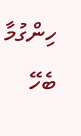ހިންގުމާ ބެހޭ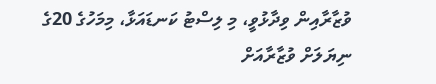ވުޒާރާއިން ވިދާޅުވީ، މި ލިސްޓު ކަނޑައަޅާ، މިމަހުގެ 20ގެ ނިޔަލަށް ވުޒާރާއަށް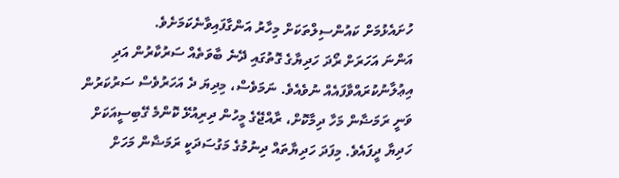ހުށައެޅުމަށް ކައުންސިލްތަކަށް މިހާރު އަންގާފައިވާނެކަމަށެވެ.
އަންނަ އަހަރަށް ރޯދަ ހަދިޔާގެ ގޮތުގައި ދޭނެ ބާވަތެއް ސަރުކާރުން އަދި އިޢުލާނުކުރައްވާފައެއް ނުވެއެވެ. ނަމަވެސް، މިދިޔަ ދެ އަހަރުވެސް ސަރުކަރުން ވަނީ ރަމަޟާން މަހާ ދިމާކޮށް، ރާއްޖޭގެ މީހުން ދިރިއުޅޭ ކޮންމެ ގޭބިސީއަކަށް ހަދިޔާ ދީފައެވެ. މިފަދަ ހަދިޔާތައް ދިނުމުގެ މަގުސަދަކީ ރަމަޟާން މަހަށް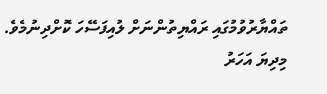ތައްޔާރުވުމުގައި ރައްޔިތުންނަށް ލުއިފަސޭހަ ކޮށްދިނުމެވެ.
މިދިޔަ އަހަރު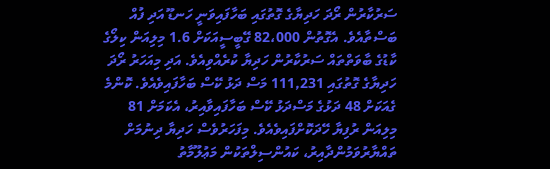ސަރުކާރުން ރޯދަ ހަދިޔާގެ ގޮތުގައި ބަހާފައިވަނީ ހަނޑޫ އަދި ފުއް ބަސްތާއެވެ. އެގޮތުން 82،000 ގޭބީސީއަކަށް 1.6 މިލިއަން ކިލޯގެ ކާޑުގެ ބާވަތްތައް ސަރުކާރުން ހަދިޔާ ކުރެއްވިއެވެ. އަދި މިއަހަރު ރޯދަ ހަދިޔާގެ ގޮތުގައި 111,231 މަސް ދަޅު ކޭސް ބަހާފައިވެއެވެ. ކޮންމެ ގެއަކަށް 48 ދަޅުގެ މަސްދަޅު ކޭސް ބަހާފައިވާއިރު، އެކަމަށް 81 މިލިއަން ރުފިޔާ ހޭދަކޮށްފައިވެއެވެ. މިފަހަރުވެސް ހަދިޔާ ދިނުމަށް ތައްޔާރުވަމުންދާއިރު، ކައުންސިލްތަކުން މަޢުލޫމާތު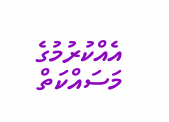އެއްކުރުމުގެ މަސައްކަތް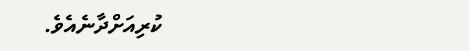ކުރިއަށްދާނެއެވެ.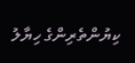ކިޔުންތެރިންގެ ހިޔާލު